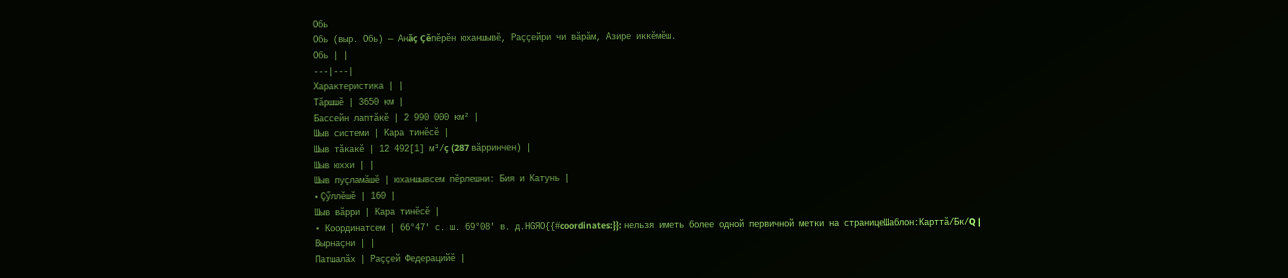Обь
Обь (выр. Обь) — Анăç Çĕпĕрĕн юханшывĕ, Раççейри чи вăрăм, Азире иккĕмĕш.
Обь | |
---|---|
Характеристика | |
Тăршшĕ | 3650 км |
Бассейн лаптăкĕ | 2 990 000 км² |
Шыв системи | Кара тинĕсĕ |
Шыв тăкакĕ | 12 492[1] м³/ç (287 вăрринчен) |
Шыв юххи | |
Шыв пуçламăшĕ | юханшывсем пĕрлешни: Бия и Катунь |
• Çӳллĕшĕ | 160 |
Шыв вăрри | Кара тинĕсĕ |
• Координатсем | 66°47′ с. ш. 69°08′ в. д.HGЯO{{#coordinates:}}: нельзя иметь более одной первичной метки на страницеШаблон:Карттă/Бк/Q |
Вырнаçни | |
Патшалăх | Раççей Федерацийĕ |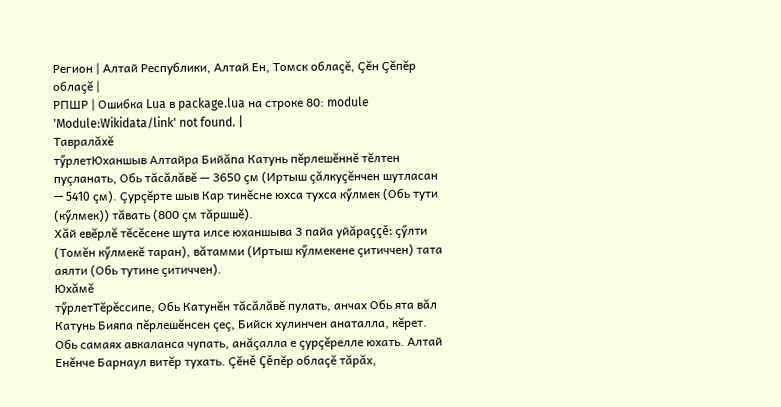Регион | Алтай Республики, Алтай Ен, Томск облаçĕ, Çĕн Çĕпĕр облаçĕ |
РПШР | Ошибка Lua в package.lua на строке 80: module 'Module:Wikidata/link' not found. |
Тавралăхĕ
тӳрлетЮханшыв Алтайра Бийăпа Катунь пĕрлешĕннĕ тĕлтен пуçланать, Обь тăсăлăвĕ — 3650 çм (Иртыш çăлкуçĕнчен шутласан — 5410 çм). Çурçĕрте шыв Кар тинĕсне юхса тухса кӳлмек (Обь тути (кӳлмек)) тăвать (800 çм тăршшĕ).
Хăй евĕрлĕ тĕсĕсене шута илсе юханшыва 3 пайа уйăраççĕ: çӳлти (Томĕн кӳлмекĕ таран), вăтамми (Иртыш кӳлмекене çитиччен) тата аялти (Обь тутине çитиччен).
Юхăмĕ
тӳрлетТĕрĕссипе, Обь Катунĕн тăсăлăвĕ пулать, анчах Обь ята вăл Катунь Бияпа пĕрлешĕнсен çеç, Бийск хулинчен анаталла, кĕрет. Обь самаях авкаланса чупать, анăçалла е çурçĕрелле юхать. Алтай Енĕнче Барнаул витĕр тухать. Çĕнĕ Çĕпĕр облаçĕ тăрăх,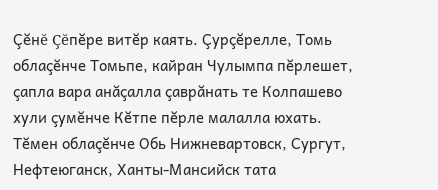Çĕнĕ Çĕпĕре витĕр каять. Çурçĕрелле, Томь облаçĕнче Томьпе, кайран Чулымпа пĕрлешет, çапла вара анăçалла çаврăнать те Колпашево хули çумĕнче Кĕтпе пĕрле малалла юхать. Тĕмен облаçĕнче Обь Нижневартовск, Сургут, Нефтеюганск, Ханты-Мансийск тата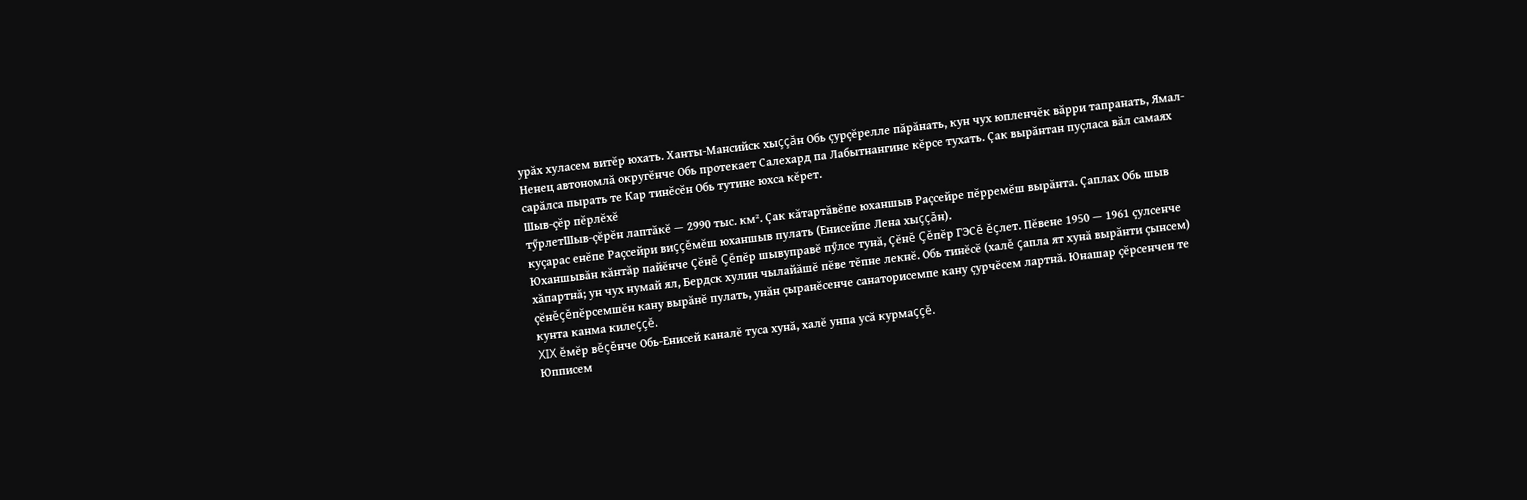урăх хуласем витĕр юхать. Ханты-Мансийск хыççăн Обь çурçĕрелле пăрăнать, кун чух юпленчĕк вăрри тапранать, Ямал-Ненец автономлă округĕнче Обь протекает Салехард па Лабытнангине кĕрсе тухать. Çак вырăнтан пуçласа вăл самаях сарăлса пырать те Кар тинĕсĕн Обь тутине юхса кĕрет.
Шыв-çĕр пĕрлĕхĕ
тӳрлетШыв-çĕрĕн лаптăкĕ — 2990 тыс. км². Çак кăтартăвĕпе юханшыв Раçсейре пĕрремĕш вырăнта. Çаплах Обь шыв куçарас енĕпе Раçсейри виççĕмĕш юханшыв пулать (Енисейпе Лена хыççăн).
Юханшывăн кăнтăр пайĕнче Çĕнĕ Çĕпĕр шывуправĕ пӳлсе тунă, Çĕнĕ Çĕпĕр ГЭСĕ ĕçлет. Пĕвене 1950 — 1961 çулсенче хăпартнă; ун чух нумай ял, Бердск хулин чылайăшĕ пĕве тĕпне лекнĕ. Обь тинĕсĕ (халĕ çапла ят хунă вырăнти çынсем) çĕнĕçĕпĕрсемшĕн кану вырăнĕ пулать, унăн çыранĕсенче санаторисемпе кану çурчĕсем лартнă. Юнашар çĕрсенчен те кунта канма килеççĕ.
XIX ĕмĕр вĕçĕнче Обь-Енисей каналĕ туса хунă, халĕ унпа усă курмаççĕ.
Юпписем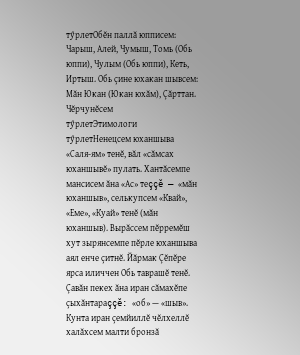тӳрлетОбĕн паллă юпписем: Чарыш, Алей, Чумыш, Томь (Обь юппи), Чулым (Обь юппи), Кеть, Иртыш. Обь çине юхакан шывсем: Мăн Юкан (Юкан юхăм), Çăрттан.
Чĕрчунĕсем
тӳрлетЭтимологи
тӳрлетНенецсем юханшыва «Саля-ям» тенĕ, вăл «сăмсах юханшывĕ» пулать. Хантăсемпе мансисем ăна «Ас» теççĕ — «мăн юханшыв», селькупсем «Квай», «Еме», «Куай» тенĕ (мăн юханшыв). Вырăссем пĕрремĕш хут зырянсемпе пĕрле юханшыва аял енче çитнĕ. Йăрмак Çĕпĕре ярса иличчен Обь таврашĕ тенĕ.
Çавăн пекех ăна иран сăмахĕпе çыхăнтараççĕ: «об» — «шыв». Кунта иран çемйиллĕ чĕлхеллĕ халăхсем малти бронзă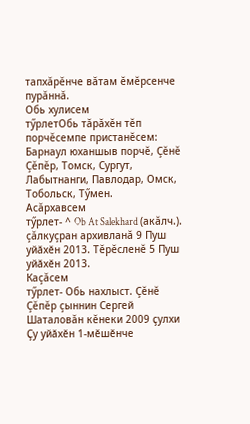тапхăрĕнче вăтам ĕмĕрсенче пурăннă.
Обь хулисем
тӳрлетОбь тăрăхĕн тĕп порчĕсемпе пристанĕсем: Барнаул юханшыв порчĕ, Çĕнĕ Çĕпĕр, Томск, Сургут, Лабытнанги, Павлодар, Омск, Тобольск, Тӳмен.
Асăрхавсем
тӳрлет- ^ Ob At Salekhard (акăлч.). çăлкуçран архивланă 9 Пуш уйӑхӗн 2013. Тĕрĕсленĕ 5 Пуш уйӑхӗн 2013.
Каçăсем
тӳрлет- Обь нахлыст. Çĕнĕ Çĕпĕр çыннин Сергей Шаталовăн кĕнеки 2009 ҫулхи Ҫу уйӑхӗн 1-мӗшӗнче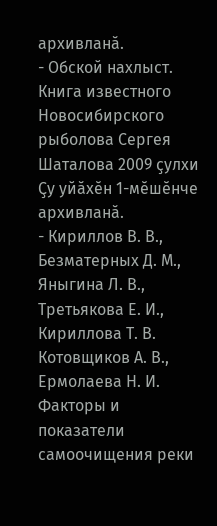архивланӑ.
- Обской нахлыст. Книга известного Новосибирского рыболова Сергея Шаталова 2009 ҫулхи Ҫу уйӑхӗн 1-мӗшӗнче архивланӑ.
- Кириллов В. В., Безматерных Д. М., Яныгина Л. В., Третьякова Е. И., Кириллова Т. В. Котовщиков А. В., Ермолаева Н. И. Факторы и показатели самоочищения реки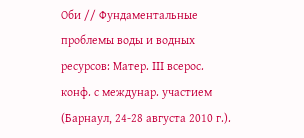Оби // Фундаментальные проблемы воды и водных ресурсов: Матер. III всерос. конф. с междунар. участием (Барнаул, 24-28 августа 2010 г.).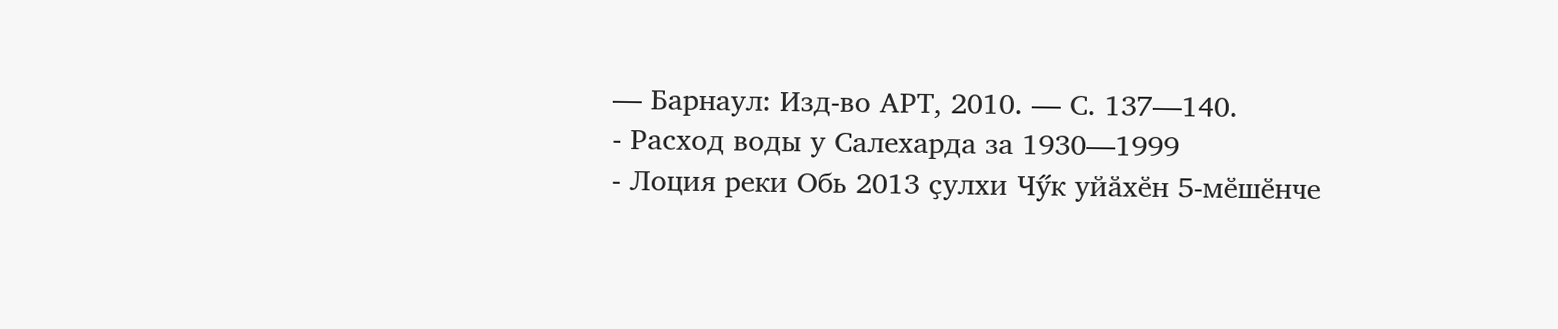— Барнаул: Изд-во АРТ, 2010. — С. 137—140.
- Расход воды у Салехарда за 1930—1999
- Лоция реки Обь 2013 ҫулхи Чӳк уйӑхӗн 5-мӗшӗнче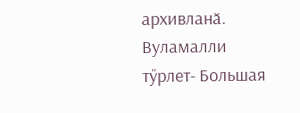архивланӑ.
Вуламалли
тӳрлет- Большая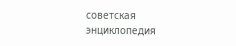советская энциклопедия